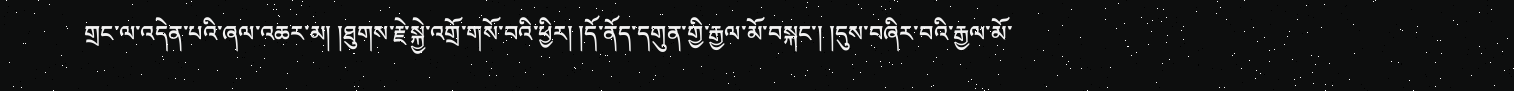གྲང་ལ་འདེན་པའི་ཞལ་འཆར་མ། །ཐུགས་རྗེ་སྐྱེ་འགྲོ་གསོ་བའི་ཕྱིར། །དོ་ནོད་དགུན་གྱི་རྒྱལ་མོ་བསྐང་། །དུས་བཞིར་བའི་རྒྱལ་མོ་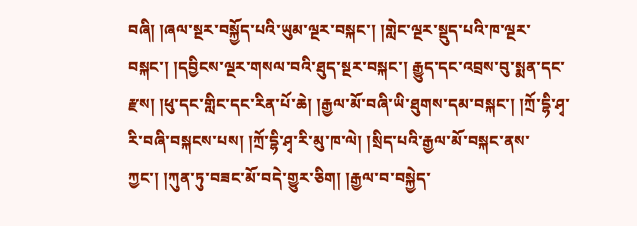བཞི། །ཞལ་སྔར་བསྐྱོད་པའི་ཡུམ་ལྔར་བསྐང་། །གླེང་ལྔར་སྡུད་པའི་ཁ་ལྔར་བསྐང་། །དབྱིངས་ལྔར་གསལ་བའི་ཐུད་སྔར་བསྐང་། རྒྱུད་དང་འབྲས་བུ་སྨན་དང་རྫས། །ཕུ་དང་གླིང་དང་རིན་པོ་ཆེ། །རྒྱལ་མོ་བཞི་ཡི་ཐུགས་དམ་བསྐང་། །ཀྲོ་དྷི་ཤྭ་རི་བཞི་བསྐངས་པས། །ཀྲོ་དྷི་ཤྭ་རི་མུ་ཁ་ལེ། །སྲིད་པའི་རྒྱལ་མོ་བསྐང་ནས་ཀྱང་། །ཀུན་ཏུ་བཟང་མོ་བདེ་གྱུར་ཅིག། །རྒྱལ་བ་བསྐྱེད་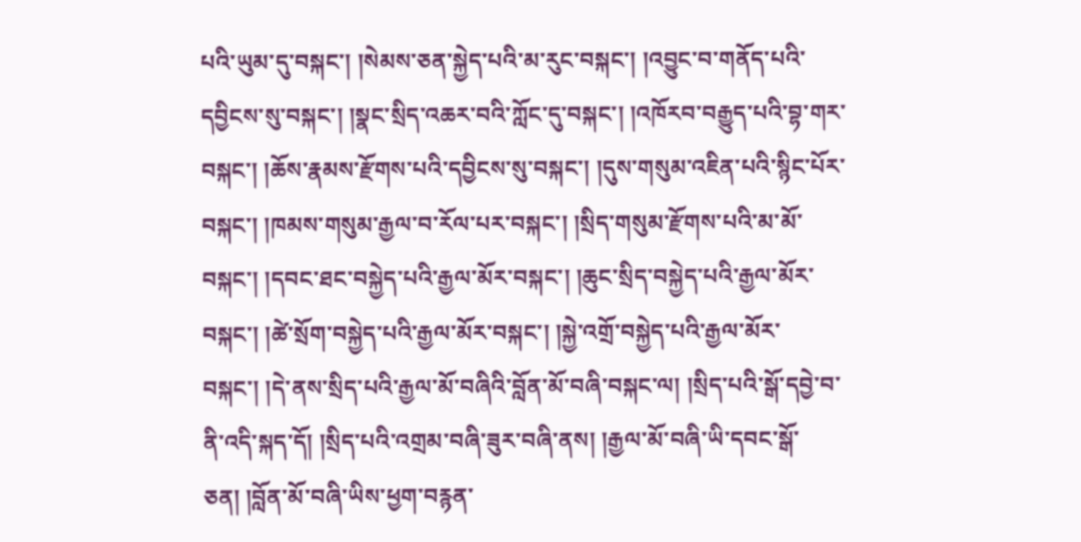པའི་ཡུམ་དུ་བསྐང་། །སེམས་ཅན་སྐྱེད་པའི་མ་རུང་བསྐང་། །འབྱུང་བ་གནོད་པའི་དབྱིངས་སུ་བསྐང་། །སྣང་སྲིད་འཆར་བའི་ཀློང་དུ་བསྐང་། །འཁོརབ་བརྒྱུད་པའི་བྷ་གར་བསྐང་། །ཆོས་རྣམས་རྫོགས་པའི་དབྱིངས་སུ་བསྐང་། །དུས་གསུམ་འཇིན་པའི་སྙིང་པོར་བསྐང་། །ཁམས་གསུམ་རྒྱལ་བ་རོལ་པར་བསྐང་། །སྲིད་གསུམ་རྫོགས་པའི་མ་མོ་བསྐང་། །དབང་ཐང་བསྐྱེད་པའི་རྒྱལ་མོར་བསྐང་། །ཆུང་སྲིད་བསྐྱེད་པའི་རྒྱལ་མོར་བསྐང་། །ཚེ་སྲོག་བསྐྱེད་པའི་རྒྱལ་མོར་བསྐང་། །སྐྱེ་འགྲོ་བསྐྱེད་པའི་རྒྱལ་མོར་བསྐང་། །དེ་ནས་སྲིད་པའི་རྒྱལ་མོ་བཞིའི་བློན་མོ་བཞི་བསྐང་ལ། །སྲིད་པའི་སྒོ་དབྱེ་བ་ནི་འདི་སྐད་དོ། །སྲིད་པའི་འགྲམ་བཞི་ཟུར་བཞི་ནས། །རྒྱལ་མོ་བཞི་ཡི་དབང་སྒོ་ཅན། །བློན་མོ་བཞི་ཡིས་ཕྱག་བརྙན་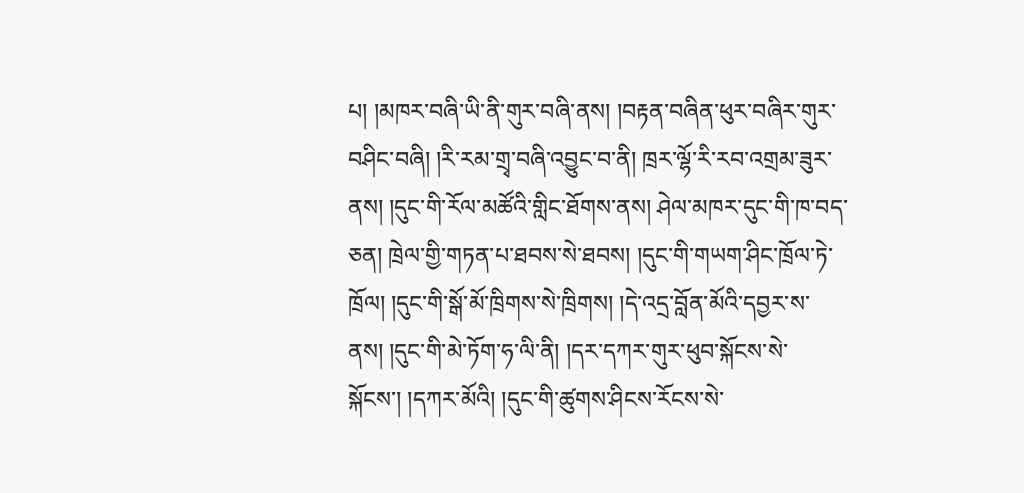པ། །མཁར་བཞི་ཡི་ནི་གུར་བཞི་ནས། །བརྟན་བཞིན་ཕུར་བཞིར་གུར་བཤིང་བཞི། །རི་རམ་གྲྭ་བཞི་འབྱུང་བ་ནི། ཁྲར་ལྷོ་རི་རབ་འགྲམ་ཟུར་ནས། །དུང་གི་རོལ་མཚོའི་གླིང་ཐོགས་ནས། ཤེལ་མཁར་དུང་གི་ཁ་བད་ཅན། ཁྲེལ་གྱི་གཏན་པ་ཐབས་སེ་ཐབས། །དུང་གི་གཡག་ཤིང་ཁྲོལ་ཏེ་ཁྲོལ། །དུང་གི་སྒོ་མོ་ཁྲིགས་སེ་ཁྲིགས། །དེ་འདྲ་བློན་མོའི་དབྱར་ས་ནས། །དུང་གི་མེ་ཏོག་ཧ་ལི་ནི། །དར་དཀར་གུར་ཕུབ་སྐོངས་སེ་སྐོངས་། །དཀར་མོའི། །དུང་གི་ཚུགས་ཤིངས་རོངས་སེ་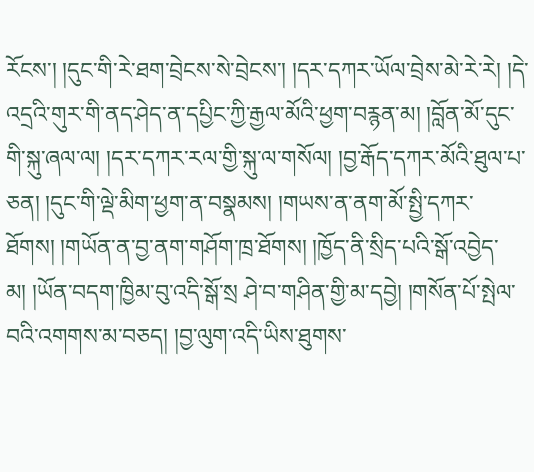རོངས་། །དུང་གི་རེ་ཐག་བྲེངས་སེ་བྲེངས་། །དར་དཀར་ཡོལ་བྲེས་མེ་རེ་རེ། །དེ་འདྲའི་གུར་གི་ནད་ཤེད་ན་དཔྱིང་ཀྱི་རྒྱལ་མོའི་ཕྱག་བརྙན་མ། །བློན་མོ་དུང་གི་སྐུ་ཞལ་ལ། །དར་དཀར་རལ་གྱི་སྐུ་ལ་གསོལ། །བྱ་རྒོད་དཀར་མོའི་ཐུལ་པ་ཅན། །དུང་གི་ལྡེ་མིག་ཕྱག་ན་བསྣམས། །གཡས་ན་ནག་མོ་སྤྱི་དཀར་ཐོགས། །གཡོན་ན་བྱ་ནག་གཤོག་ཁྲ་ཐོགས། །ཁྱོད་ནི་སྲིད་པའི་སྒོ་འབྱེད་མ། །ཡོན་བདག་ཁྱིམ་བུ་འདི་སྒོ་སྲ ཤེ་བ་གཤིན་གྱི་མ་དབྱེ། །གསོན་པོ་སྤེལ་བའི་འགགས་མ་བཅད། །བྱ་ལུག་འདི་ཡིས་ཐུགས་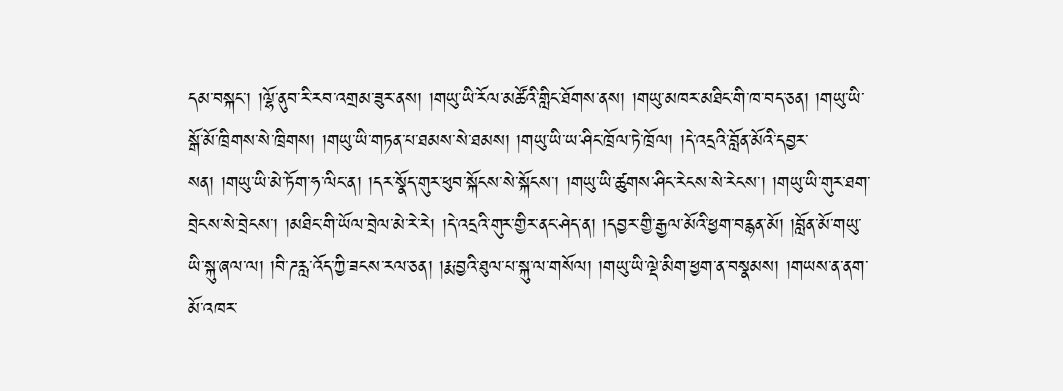དམ་བསྐང་། །ལྷོ་ནུབ་རི་རབ་འགྲམ་ཟུར་ནས། །གཡུ་ཡི་རོལ་མཚོའི་གླིང་ཐོགས་ནས། །གཡུ་མཁར་མཐིང་གི་ཁ་བད་ཅན། །གཡུ་ཡི་སྒོ་མོ་ཁྲིགས་སེ་ཁྲིགས། །གཡུ་ཡི་གཏན་པ་ཐམས་སེ་ཐམས། །གཡུ་ཡི་ཡ་ཤིང་ཁྲོལ་ཏེ་ཁྲོལ། །དེ་འདྲའི་བློན་མོའི་དབྱར་སན། །གཡུ་ཡི་མེ་ཏོག་ཧ་ལིང་ན། །དར་སྣོད་གུར་ཕུབ་སྐོངས་སེ་སྐོངས་། །གཡུ་ཡི་ཚུགས་ཤིང་རེངས་སེ་རེངས་། །གཡུ་ཡི་གུར་ཐག་བྲེངས་སེ་བྲེངས་། །མཐིང་གི་ཡོལ་བྲེལ་མེ་རེ་རེ། །དེ་འདྲའི་གུར་གྱིར་ནང་ཤེད་ན། །དབྱར་གྱི་རྒྱལ་མོའི་ཕྱག་བརྙན་མོ། །བློན་མོ་གཡུ་ཡི་སྐུ་ཞལ་ལ། །བི་ཌརླ་འོད་ཀྱི་ཟངས་རལ་ཅན། །རྨ་བྱའི་ཐུལ་པ་སྐུ་ལ་གསོལ། །གཡུ་ཡི་ལྡེ་མིག་ཕྱག་ན་བསྣམས། །གཡས་ན་ནག་མོ་འཁར་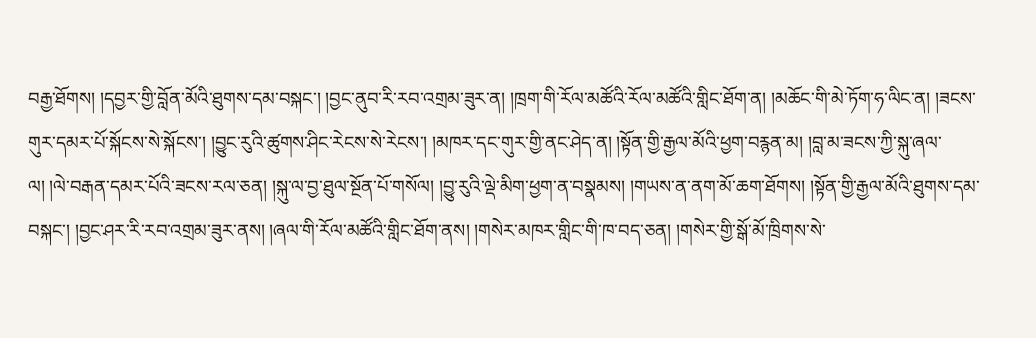བརྒྱ་ཐོགས། །དབྱར་གྱི་བློན་མོའི་ཐུགས་དམ་བསྐང་། །བྱང་ནུབ་རི་རབ་འགྲམ་ཟུར་ན། །ཁྲག་གི་རོལ་མཚོའི་རོལ་མཚོའི་གླིང་ཐོག་ན། །མཆོང་གི་མེ་ཏོག་ཧ་ལིང་ན། །ཟངས་གུར་དམར་པོ་སྐོངས་སེ་སྐོངས་། །བྱུང་རུའི་ཚུགས་ཤིང་རེངས་སེ་རེངས་། །མཁར་དང་གུར་གྱི་ནང་ཤེད་ན། །སྟོན་གྱི་རྒྱལ་མོའི་ཕྱག་བརྙན་མ། །བླ་མ་ཟངས་ཀྱི་སྐུ་ཞལ་ལ། །ལེ་བརྒན་དམར་པོའི་ཟངས་རལ་ཅན། །སྐུ་ལ་བྱ་ཐུལ་སྔོན་པོ་གསོལ། །བྱུ་རུའི་ལྡེ་མིག་ཕྱག་ན་བསྣམས། །གཡས་ན་ནག་མོ་ཆག་ཐོགས། །སྟོན་གྱི་རྒྱལ་མོའི་ཐུགས་དམ་བསྐང་། །བྱང་ཤར་རི་རབ་འགྲམ་ཟུར་ནས། །ཞལ་གི་རོལ་མཚོའི་གླིང་ཐོག་ནས། །གསེར་མཁར་གླིང་གི་ཁ་བད་ཅན། །གསེར་གྱི་སྒོ་མོ་ཁྲིགས་སེ་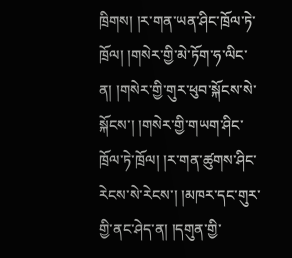ཁྲིགས། །ར་གན་ཡན་ཤིང་ཁྲོལ་ཏེ་ཁྲོལ། །གསེར་གྱི་མེ་ཏོག་ཧ་ལིང་ན། །གསེར་གྱི་གུར་ཕུབ་སྐོངས་སེ་སྐོངས་། །གསེར་གྱི་གཡག་ཤིང་ཁྲོལ་ཏེ་ཁྲོལ། །ར་གན་ཚུགས་ཤིང་རེངས་སེ་རེངས་། །མཁར་དང་གུར་གྱི་ནང་ཤེད་ན། །དགུན་གྱི་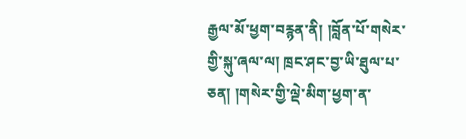རྒྱལ་མོ་ཕྱག་བརྙན་ནི། །བློན་པོ་གསེར་གྱི་སྐུ་ཞལ་ལ། ཁྲང་ཤང་བྱ་ཡི་ཐུལ་པ་ཅན། །གསེར་གྱི་ལྡེ་མིག་ཕྱག་ན་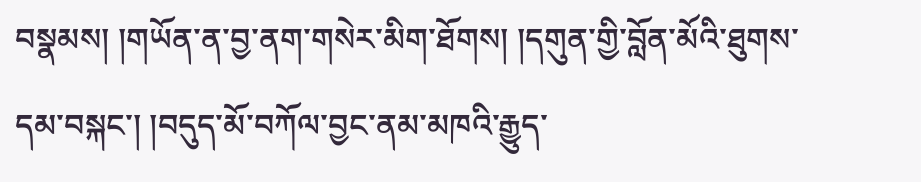བསྣམས། །གཡོན་ན་བྱ་ནག་གསེར་མིག་ཐོགས། །དགུན་གྱི་བློན་མོའི་ཐུགས་དམ་བསྐང་། །བདུད་མོ་བཀོལ་བྱང་ནམ་མཁའི་རྒྱུད་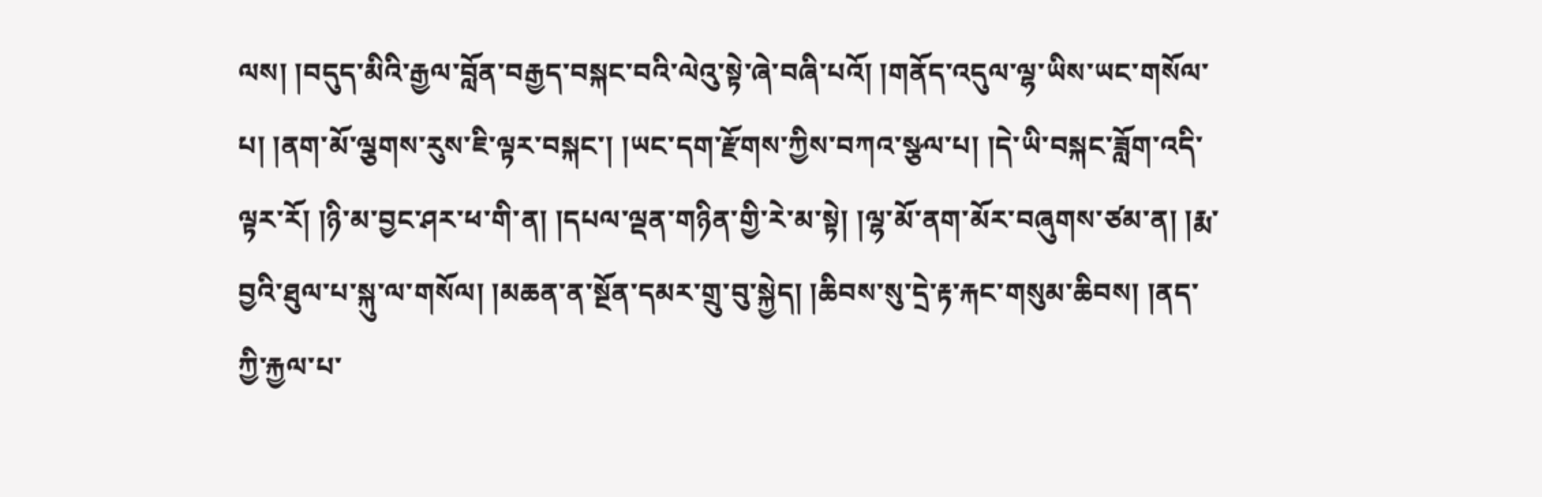ལས། །བདུད་མིའི་རྒྱལ་བློན་བརྒྱད་བསྐང་བའི་ལེའུ་སྟེ་ཞེ་བཞི་པའོ། །གནོད་འདུལ་ལྷ་ཡིས་ཡང་གསོལ་པ། །ནག་མོ་ལྕགས་རུས་ཇི་ལྟར་བསྐང་། །ཡང་དག་རྫོགས་ཀྱིས་བཀའ་སྩལ་པ། །དེ་ཡི་བསྐང་ཟློག་འདི་ལྟར་རོ། །ཉི་མ་བྱང་ཤར་ཕ་གི་ན། །དཔལ་ལྡན་གཉིན་གྱི་རེ་མ་སྟེ། །ལྷ་མོ་ནག་མོར་བཞུགས་ཙམ་ན། །རྨ་བྱའི་ཐུལ་པ་སྐུ་ལ་གསོལ། །མཆན་ན་སྔོན་དམར་གྲུ་བུ་སྐྱེད། །ཆིབས་སུ་དྲེ་རྟ་རྐང་གསུམ་ཆིབས། །ནད་ཀྱི་རྐྱལ་པ་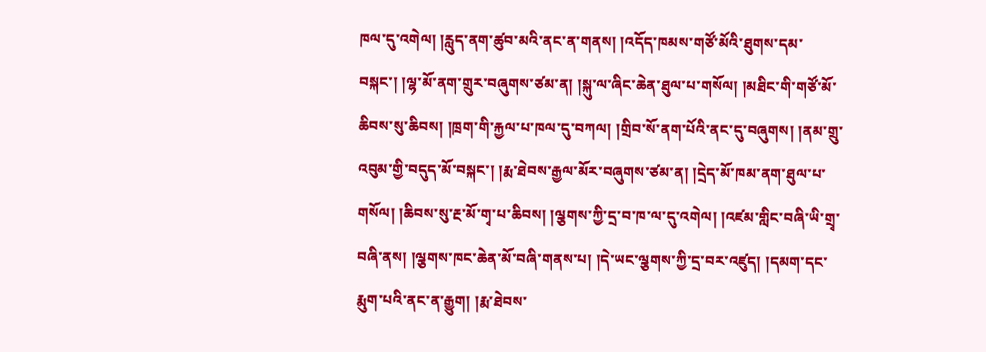ཁལ་དུ་འགེལ། །རླུད་ནག་ཚུབ་མའི་ནང་ན་གནས། །འདོད་ཁམས་གཙོ་མོའི་ཐུགས་དམ་བསྐང་། །ལྷ་མོ་ནག་གྲུར་བཞུགས་ཙམ་ན། །སྐུ་ལ་ཞིང་ཆེན་ཐུལ་པ་གསོལ། །མཐིང་གི་གཙོ་མོ་ཆིབས་སུ་ཆིབས། །ཁྲག་གི་རྐྱལ་པ་ཁལ་དུ་བཀལ། །གྲིབ་སོ་ནག་པོའི་ནང་དུ་བཞུགས། །ནམ་གྲུ་འབུམ་གྱི་བདུད་མོ་བསྐང་། །རྨ་ཐེབས་རྒྱལ་མོར་བཞུགས་ཙམ་ན། །དྲེད་མོ་ཁམ་ནག་ཐུལ་པ་གསོལ། །ཆིབས་སུ་རྔ་མོ་གྭ་པ་ཆིབས། །ལྕགས་ཀྱི་དྲ་བ་ཁ་ལ་དུ་འགེལ། །འཛམ་གླིང་བཞི་ཡི་གྲྭ་བཞི་ནས། །ལྕགས་ཁང་ཆེན་མོ་བཞི་གནས་པ། །དེ་ཡང་ལྕགས་ཀྱི་དྲ་བར་འཛུད། །དམག་དང་རྨུག་པའི་ནང་ན་རྒྱུག། །རྨ་ཐེབས་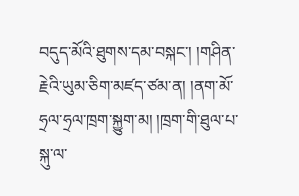བདུད་མོའི་ཐུགས་དམ་བསྐང་། །གཤིན་རྗེའི་ཡུམ་ཅིག་མཛད་ཙམ་ན། །ནག་མོ་ཧྲལ་ཧྲལ་ཁྲག་སྐྱུག་མ། །ཁྲག་གི་ཐུལ་པ་སྐུ་ལ་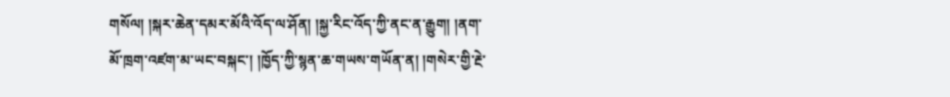གསོལ། །སྐར་ཆེན་དམར་མོའི་འོད་ལ་ཤོན། །སྐྱ་རིང་འོད་ཀྱི་ནང་ན་རྒྱུག། །ནག་མོ་ཁྲག་འཛག་མ་ཡང་བསྐང་། །ཁྱོད་ཀྱི་སྙན་ཆ་གཡས་གཡོན་ན། །གསེར་གྱི་རྔེ་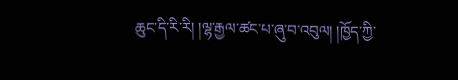ཆུང་དི་རི་རི། །ལྷ་རྒྱལ་ཚང་པ་ཞུ་བ་འབུལ། །ཁྱོད་ཀྱི་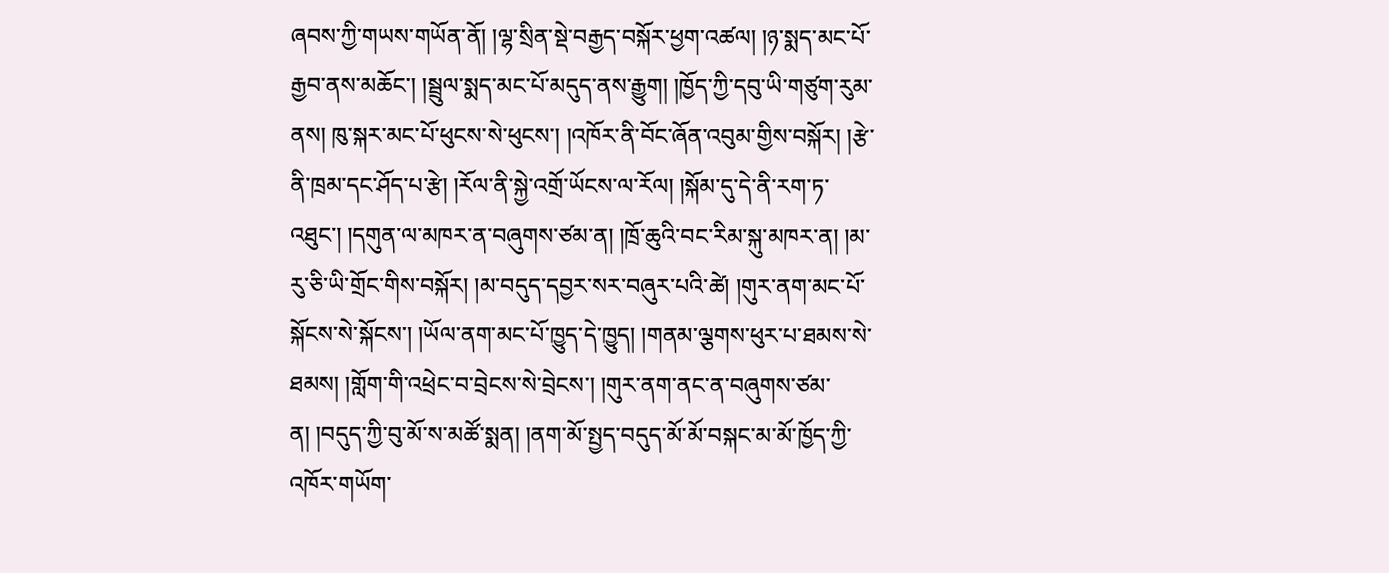ཞབས་ཀྱི་གཡས་གཡོན་ནོ། །ལྷ་སྲིན་སྡེ་བརྒྱད་བསྐོར་ཕྱག་འཚལ། །ཉ་སྨད་མང་པོ་རྒྱབ་ནས་མཆོང་། །སྦྲུལ་སྨད་མང་པོ་མདུད་ནས་རྒྱུག། །ཁྱོད་ཀྱི་དབུ་ཡི་གཙུག་རུམ་ནས། ཁུ་སྐར་མང་པོ་ཕུངས་སེ་ཕུངས་། །འཁོར་ནི་བོང་ཞོན་འབུམ་གྱིས་བསྐོར། །རྩེ་ནི་ཁྲམ་དང་ཤོད་པ་རྩེ། །རོལ་ནི་སྐྱེ་འགྲོ་ཡོངས་ལ་རོལ། །སྐོམ་དུ་དེ་ནི་རག་ཏ་འཐུང་། །དགུན་ལ་མཁར་ན་བཞུགས་ཙམ་ན། །ཁྲོ་ཆུའི་བང་རིམ་སྐུ་མཁར་ན། །མ་རུ་ཅི་ཡི་གྲོང་གིས་བསྐོར། །མ་བདུད་དབྱར་སར་བཞུར་པའི་ཚེ། །གུར་ནག་མང་པོ་སྐོངས་སེ་སྐོངས་། །ཡོལ་ནག་མང་པོ་ཁྱུད་དེ་ཁྱུད། །གནམ་ལྕགས་ཕུར་པ་ཐམས་སེ་ཐམས། །གློག་གི་འཕྲེང་བ་བྲེངས་སེ་བྲེངས་། །གུར་ནག་ནང་ན་བཞུགས་ཙམ་ན། །བདུད་ཀྱི་བུ་མོ་ས་མཚོ་སྨན། །ནག་མོ་སྤྱད་བདུད་མོ་མོ་བསྐང་མ་མོ་ཁྱོད་ཀྱི་འཁོར་གཡོག་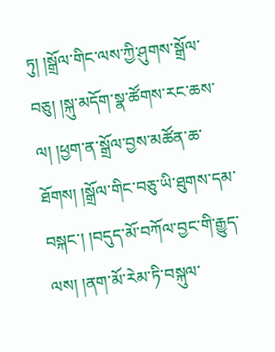ཏུ། །སྒྲོལ་གིང་ལས་ཀྱི་ཤུགས་སྒྲོལ་བཅུ། །སྐུ་མདོག་སྣ་ཚོགས་རང་ཆས་ལ། །ཕྱག་ན་སྒྲོལ་བྱས་མཚོན་ཆ་ཐོགས། །སྒྲོལ་གིང་བཅུ་ཡི་ཐུགས་དམ་བསྐང་། །བདུད་མོ་བཀོལ་བྱང་གི་རྒྱུད་ལས། །ནག་མོ་རེམ་ཏི་བསྐུལ་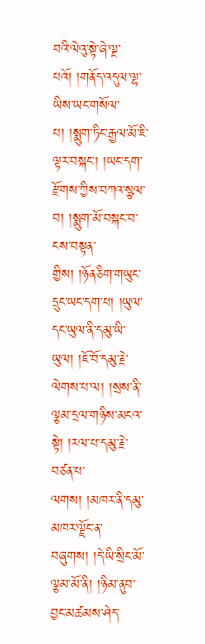བའི་ལེའུ་སྟེ་ཞེ་ལྔ་པའོ། །གནོད་འདུལ་ལྷ་ཡིས་ཡང་གསོལ་པ། །སྨུག་ཏིང་རྒྱལ་མོ་ཇི་ལྟར་བསྐང་། །ཡང་དག་རྫོགས་ཀྱིས་བཀའ་སྩལ་བ། །སྨུག་མོ་བསྐང་བ་ངས་བསྟན་གྱིས། །ཉོནཅིག་གཡུང་དྲུང་ཡང་དག་པ། །ཡུལ་དང་ཡུལ་ནི་དམུ་ཡི་ཡུལ། །ཇོ་བོ་དམུ་རྗེ་ལེགས་པ་ལ། །སྲས་ནི་ལྕམ་དྲལ་གཉིས་མངའ་སྟེ། །རལ་པ་དམུ་རྗེ་བཙན་པ་ལགས། །མཁར་ནི་དམུ་མཁར་ལྗོང་ན་བཞུགས། །དེ་ཡི་སྲིང་མོ་ལྕམ་མོ་ནི། །ཉིམ་ནུབ་བྱང་མཚམས་ཤེད་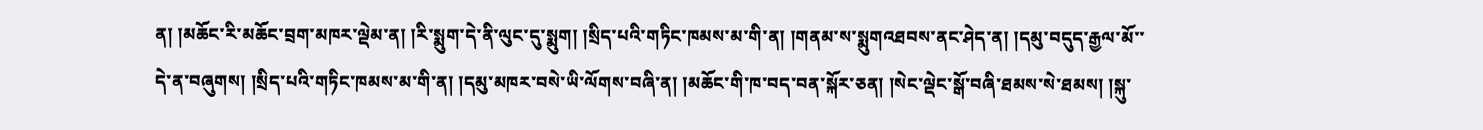ན། །མཆོང་རི་མཆོང་བྲག་མཁར་ལྡེམ་ན། །རི་སྨུག་དེ་ནི་ལུང་དུ་སྨུག། །སྲིད་པའི་གཏིང་ཁམས་མ་གི་ན། །གནམ་ས་སྨུགའཐབས་ནང་ཤེད་ན། །དམུ་བདུད་རྒྱལ་མོ་་དེ་ན་བཞུགས། །སྲིད་པའི་གཏིང་ཁམས་མ་གི་ན། །དམུ་མཁར་བསེ་ཡི་ལོགས་བཞི་ན། །མཆོང་གི་ཁ་བད་བན་སྐོར་ཅན། །སེང་ལྡེང་སྒོ་བཞི་ཐམས་སེ་ཐམས། །སྐུ་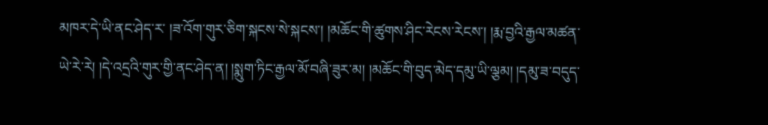མཁར་དེ་ཡི་ནང་ཤེད་ར་ །ཟ་འོག་གུར་ཅིག་སྐངས་སེ་སྐངས་། །མཆོང་གི་ཚུགས་ཤིང་རེངས་རེངས་། །རྨ་བྱའི་རྒྱལ་མཚན་ཡེ་རེ་རེ། །དེ་འདྲའི་གུར་གྱི་ནང་ཤེད་ན། །སྨུག་ཏིང་རྒྱལ་མོ་བཞི་ཟུར་མ། །མཆོང་གི་བུད་མེད་དམུ་ཡི་ལྕམ། །དམུ་ཟ་བདུད་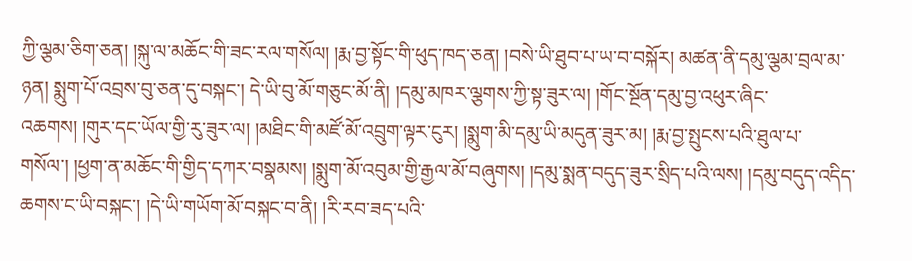ཀྱི་ལྕམ་ཅིག་ཅན། །སྐུ་ལ་མཆོང་གི་ཟང་རལ་གསོལ། །རྨ་བྱ་སྟོང་གི་ཕུད་ཁད་ཅན། །བསེ་ཡི་ཐུབ་པ་ཡ་བ་བསྐོར། མཚན་ནི་དམུ་ལྕམ་བྲལ་མ་ཉན། སྨུག་པོ་འབྲས་བུ་ཅན་དུ་བསྐང་། དེ་ཡི་བུ་མོ་གཅུང་མོ་ནི། །དམུ་མཁར་ལྕགས་ཀྱི་སྟ་ཟུར་ལ། །གོང་སྔོན་དམུ་བྱ་འཕུར་ཞིང་འཆགས། །གུར་དང་ཡོལ་གྱི་རུ་ཟུར་ལ། །མཐིང་གི་མཛོ་མོ་འབྲུག་ལྟར་ངུར། །སྨུག་མི་དམུ་ཡི་མདུན་ཟུར་མ། །རྨ་བྱ་སྤུངས་པའི་ཐུལ་པ་གསོལ་། །ཕྱག་ན་མཆོང་གི་གྱིད་དཀར་བསྣམས། །སྨུག་མོ་འབུམ་གྱི་རྒྱལ་མོ་བཞུགས། །དམུ་སྨན་བདུད་ཟུར་སྲིད་པའི་ལས། །དམུ་བདུད་འདིད་ཆགས་ང་ཡི་བསྐང་། །དེ་ཡི་གཡོག་མོ་བསྐང་བ་ནི། །རི་རབ་ཟད་པའི་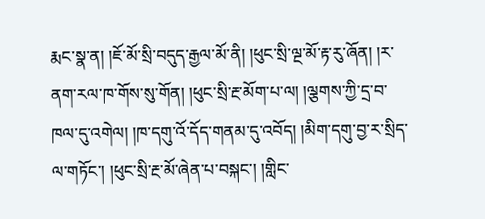རྨང་སྣ་ན། །ཇོ་མོ་སྲི་བདུད་རྒྱལ་མོ་ནི། །ཕུང་སྲི་ལྔ་མོ་རྟ་རུ་ཞོན། །ར་ནག་རལ་ཁ་གོས་སུ་གོན། །ཕུང་སྲི་རྔ་མོག་པ་ལ། །ལྕགས་ཀྱི་དྲ་བ་ཁལ་དུ་འགེལ། །ཁ་དགུ་འོ་དོད་གནམ་དུ་འབོད། །མིག་དགུ་བྱ་ར་སྲིད་ལ་གཏོང་། །ཕུང་སྲི་རྔ་མོ་ཞེན་པ་བསྐང་། །གླིང་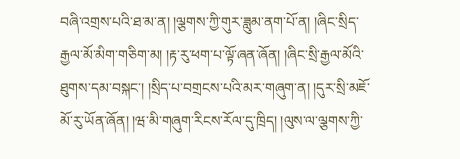བཞི་འགྲས་པའི་ཐ་མ་ན། །ལྕགས་ཀྱི་གུར་ཟླུམ་ནག་པོ་ན། །ཞིང་སྲིད་རྒྱལ་མོ་མིག་གཅིག་མ། །རྟ་རུ་ཕག་པ་ལྟོ་ཞན་ཞོན། །ཞིང་སྲི་རྒྱལ་མོའི་ཐུགས་དམ་བསྐང་། །སྲིད་པ་བགྲངས་པའི་མར་གཞུག་ན། །དུར་སྲི་མཇོ་མོ་རུ་ཡོན་ཞོན། །ཝ་མི་གཞུག་རིངས་རོལ་དུ་ཁྲིད། །ལུས་ལ་ལྕགས་ཀྱི་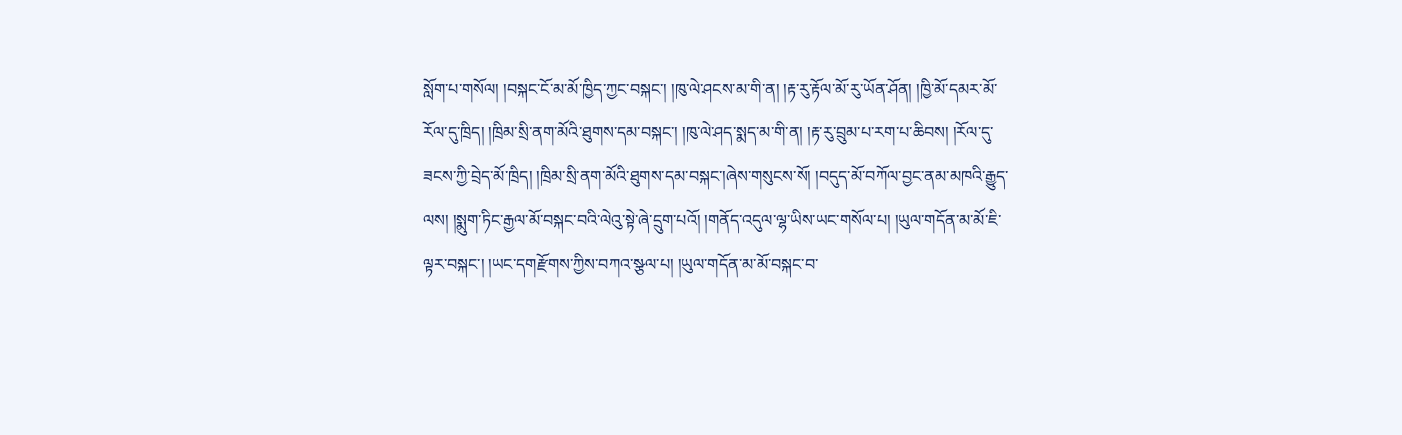སློག་པ་གསོལ། །བསྐང་ངོ་མ་མོ་ཁྱིད་ཀྱང་བསྐང་། །ཁུ་ལེ་ཤངས་མ་གི་ན། །རྟ་རུ་རྟོལ་མོ་རུ་ཡོན་ཤོན། །ཁྱི་མོ་དམར་མོ་རོལ་དུ་ཁྲིད། །ཁྲིམ་སྲི་ནག་མོའི་ཐུགས་དམ་བསྐང་། །ཁུ་ལེ་ཤད་སྨད་མ་གི་ན། །རྟ་རུ་བྲུམ་པ་རག་པ་ཆིབས། །རོལ་དུ་ཟངས་ཀྱི་བྲེད་མོ་ཁྲིད། །ཁྲིམ་སྲི་ནག་མོའི་ཐུགས་དམ་བསྐང་།ཞེས་གསུངས་སོ། །བདུད་མོ་བཀོལ་བྱང་ནམ་མཁའི་རྒྱུད་ལས། །སྨུག་ཏིང་རྒྱལ་མོ་བསྐང་བའི་ལེའུ་སྟེ་ཞེ་དྲུག་པའོ། །གནོད་འདུལ་ལྷ་ཡིས་ཡང་གསོལ་པ། །ཡུལ་གདོན་མ་མོ་ཇི་ལྟར་བསྐང་། །ཡང་དགརྫོགས་ཀྱིས་བཀའ་སྩལ་པ། །ཡུལ་གདོན་མ་མོ་བསྐང་བ་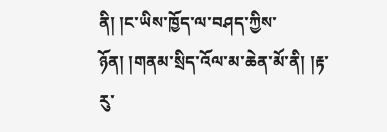ནི། །ང་ཡིས་ཁྱོད་ལ་བཤད་ཀྱིས་ཉོན། །གནམ་སྲིད་འོལ་མ་ཆེན་མོ་ནི། །རྟ་རུ་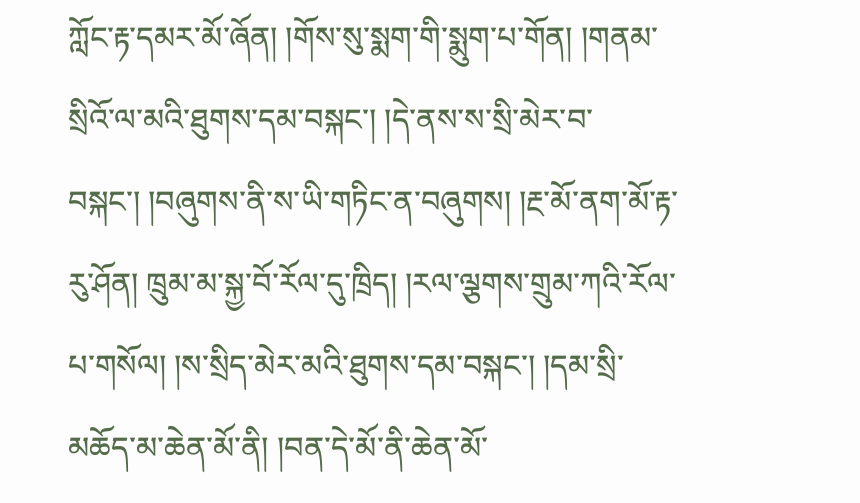ཀློང་རྟ་དམར་མོ་ཞོན། །གོས་སུ་སྨག་གི་སྨུག་པ་གོན། །གནམ་སྲིའོ་ལ་མའི་ཐུགས་དམ་བསྐང་། །དེ་ནས་ས་སྲི་མེར་བ་བསྐང་། །བཞུགས་ནི་ས་ཡི་གཏིང་ན་བཞུགས། །རྔ་མོ་ནག་མོ་རྟ་རུ་ཤོན། ཁྲུམ་མ་སྐྱ་བོ་རོལ་དུ་ཁྲིད། །རལ་ལྕགས་གྲུམ་ཀའི་རོལ་པ་གསོལ། །ས་སྲིད་མེར་མའི་ཐུགས་དམ་བསྐང་། །དམ་སྲི་མཆོད་མ་ཆེན་མོ་ནི། །བན་དེ་མོ་ནི་ཆེན་མོ་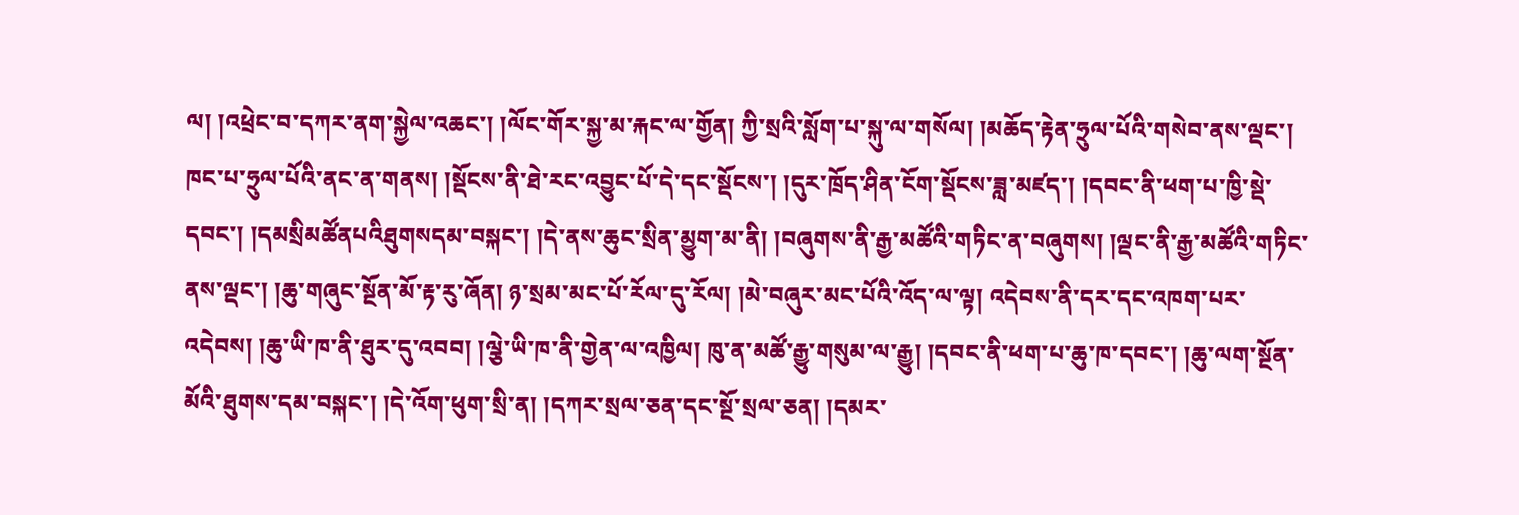ལ། །འཕྲེང་བ་དཀར་ནག་སྐྱེལ་འཆང་། །ལོང་གོར་སྐྱ་མ་རྐང་ལ་གྱོན། ཀྱི་སྲའི་སློག་པ་སྐུ་ལ་གསོལ། །མཆོད་རྟེན་ཧྲུལ་པོའི་གསེབ་ནས་ལྡང་། ཁང་པ་ཧྲུལ་པོའི་ནང་ན་གནས། །སྡོངས་ནི་ཐེ་རང་འབྱུང་པོ་དེ་དང་སྡོངས་། །དུར་ཁྲོད་ཤིན་ངོག་སྡོངས་ཟླ་མཛད་། །དབང་ནི་ཕག་པ་ཁྱི་སྡེ་དབང་། །དམསྲིམཚོནཔའིཐུགསདམ་བསྐང་། །དེ་ནས་ཆུང་སྲིན་མྱུག་མ་ནི། །བཞུགས་ནི་རྒྱ་མཚོའི་གཏིང་ན་བཞུགས། །ལྡང་ནི་རྒྱ་མཚོའི་གཏིང་ནས་ལྡང་། །ཆུ་གཞུང་སྔོན་མོ་རྟ་རུ་ཞོན། ཉ་སྲམ་མང་པོ་རོལ་དུ་རོལ། །མེ་བཞུར་མང་པོའི་འོད་ལ་ལྟ། འདེབས་ནི་དར་དང་འཁག་པར་འདེབས། །ཆུ་ཡི་ཁ་ནི་ཐུར་དུ་འབབ། །ལྕེ་ཡི་ཁ་ནི་གྱེན་ལ་འཁྱིལ། ཁུ་ན་མཚོ་རྒྱུ་གསུམ་ལ་རྒྱུ། །དབང་ནི་ཕག་པ་ཆུ་ཁ་དབང་། །ཆུ་ལག་སྔོན་མོའི་ཐུགས་དམ་བསྐང་། །དེ་འོག་ཕུག་སྲི་ན། །དཀར་སྲལ་ཅན་དང་སྔོ་སྲལ་ཅན། །དམར་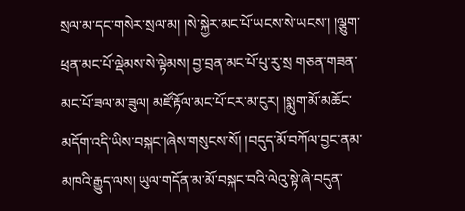སྲལ་མ་དང་གསེར་སྲལ་མ། །སེ་སྐྱེར་མང་པོ་ཡངས་སེ་ཡངས་། །ལྕུག་ཕྲན་མང་པོ་ལྡེམས་སེ་ལྟེམས། བྱ་བྲན་མང་པོ་པུ་རུ་སྲ གཅན་གཟན་མང་པོ་ཟལ་མ་ཟུལ། མཛོ་རྟོལ་མང་པོ་ངར་མ་ངུར། །སྨུག་མོ་མཆོང་མདོག་འདི་ཡིས་བསྐང་།ཞེས་གསུངས་སོ། །བདུད་མོ་བཀོལ་བྱང་ནམ་མཁའི་རྒྱུད་ལས། ཡུལ་གདོན་མ་མོ་བསྐང་བའི་ལེའུ་སྟེ་ཞེ་བདུན་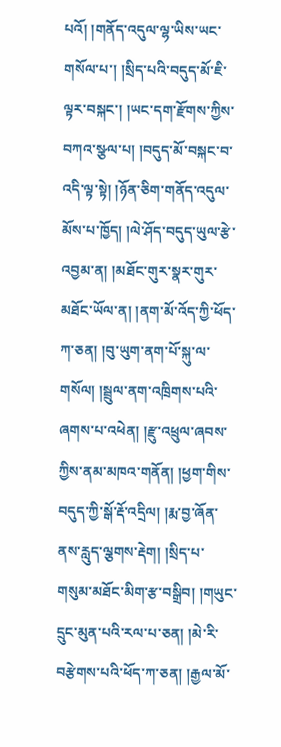པའོ། །གནོད་འདུལ་ལྷ་ཡིས་ཡང་གསོལ་པ་། །སྲིད་པའི་བདུད་མོ་ཇི་ལྟར་བསྐང་། །ཡང་དག་རྫོགས་ཀྱིས་བཀའ་སྩལ་པ། །བདུད་མོ་བསྐང་བ་འདི་ལྟ་སྟེ། །ཉོན་ཅིག་གནོད་འདུལ་མོས་པ་ཁྱོད། །ལེ་ཤོད་བདུད་ཡུལ་རྩེ་འབྱམ་ན། །མཐོང་གུར་སྣར་གུར་མཐོང་ཡོལ་ན། །ནག་མོ་འོད་ཀྱི་ཕོད་ཀ་ཅན། །བུ་ཡུག་ནག་པོ་སྐུ་ལ་གསོལ། །སྦྲུལ་ནག་འཁྲིགས་པའི་ཞགས་པ་འཕེན། །རྫུ་འཕྲུལ་ཞབས་ཀྱིས་ནམ་མཁའ་གནོན། །ཕྱག་གིས་བདུད་ཀྱི་སྒོ་རྡོ་འདྲིལ། །རྨ་བྱ་ཞོན་ནས་རླུད་ལྕགས་རྡེག། །སྲིད་པ་གསུམ་མཐོང་མིག་རྩ་བསྒྲིབ། །གཡུང་དྲུང་མུན་པའི་རལ་པ་ཅན། །མེ་རི་བརྩེགས་པའི་ཕོད་ཀ་ཅན། །རྒྱལ་མོ་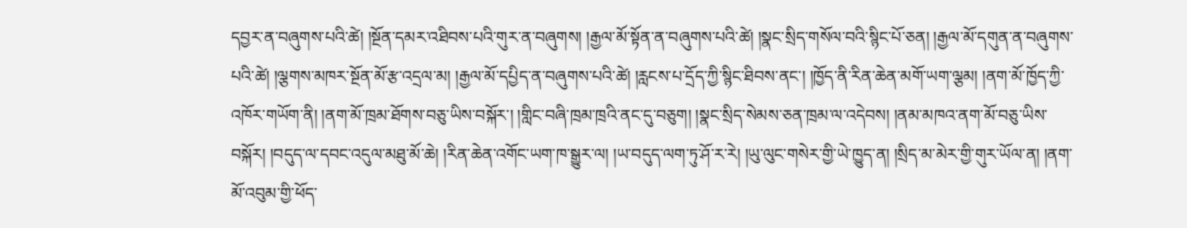དབྱར་ན་བཞུགས་པའི་ཚེ། །སྔོན་དམར་འཐིབས་པའི་གུར་ན་བཞུགས། །རྒྱལ་མོ་སྟོན་ན་བཞུགས་པའི་ཚེ། །སྣང་སྲིད་གསོལ་བའི་སྙིང་པོ་ཅན། །རྒྱལ་མོ་དགུན་ན་བཞུགས་པའི་ཚེ། །ལྕགས་མཁར་སྔོན་མོ་རྩ་འདྲལ་མ། །རྒྱལ་མོ་དཔྱིད་ན་བཞུགས་པའི་ཚེ། །རླངས་པ་དྲོད་ཀྱི་སྙིང་ཐིབས་ནང་། །ཁྱོད་ནི་རིན་ཆེན་མགོ་ཡག་ལྕམ། །ནག་མོ་ཁྱོད་ཀྱི་འཁོར་གཡོག་ནི། །ནག་མོ་ཁྲམ་ཐོགས་བཅུ་ཡིས་བསྐོར་། །གླིང་བཞི་ཁྲམ་ཁྲའི་ནང་དུ་བཅུག། །སྣང་སྲིད་སེམས་ཅན་ཁྲམ་ལ་འདེབས། །ནམ་མཁའ་ནག་མོ་བཅུ་ཡིས་བསྐོར། །བདུད་ལ་དབང་འདུལ་མཐུ་མོ་ཆེ། །རིན་ཆེན་འགོང་ཡག་ཁ་སྒྱུར་ལ། །ཡ་བདུད་ལག་ཏུ་ཤོ་ར་རེ། །ཡུ་ལུང་གསེར་གྱི་ཡེ་ཁྱུད་ན། །སྲིད་མ་མེར་གྱི་གུར་ཡོལ་ན། །ནག་མོ་འབུམ་གྱི་ཕོད་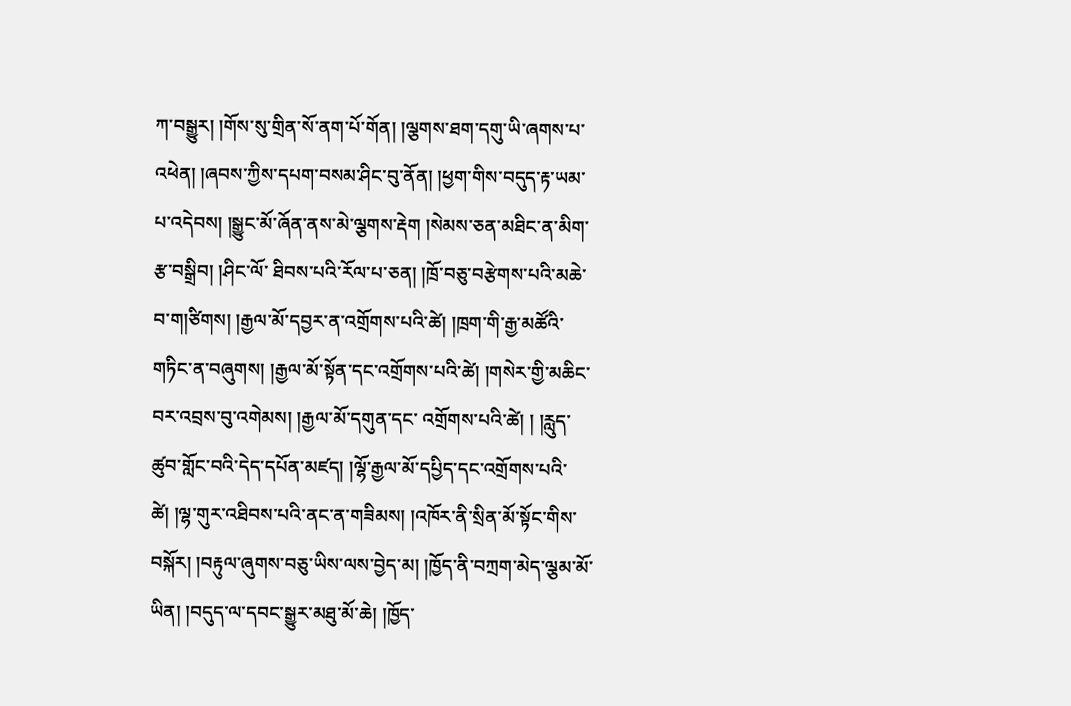ཀ་བསྒྱུར། །གོས་སུ་གྲིན་སོ་ནག་པོ་གོན། །ལྕགས་ཐག་དགུ་ཡི་ཞགས་པ་འཕེན། །ཞབས་ཀྱིས་དཔག་བསམ་ཤིང་བུ་ནོན། །ཕྱག་གིས་བདུད་རྟ་ཡམ་པ་འདེབས། །སྒྱུང་མོ་ཞོན་ནས་མེ་ལྕགས་རྡེག །སེམས་ཅན་མཐིང་ན་མིག་རྩ་བསྒྲིབ། །ཤིང་ལོ་ ཐིབས་པའི་རོལ་པ་ཅན། །ཁྲོ་བཅུ་བརྩེགས་པའི་མཆེ་བ་ག།ཙིགས། །རྒྱལ་མོ་དབྱར་ན་འགྲོགས་པའི་ཚེ། །ཁྲག་གི་རྒྱ་མཚོའི་གཏིང་ན་བཞུགས། །རྒྱལ་མོ་སྟོན་དང་འགྲོགས་པའི་ཚེ། །གསེར་གྱི་མཆིང་བར་འབྲས་བུ་འགེམས། །རྒྱལ་མོ་དགུན་དང་ འགྲོགས་པའི་ཚེ། ། །རླུད་ཚུབ་གློང་བའི་དེད་དཔོན་མཛད། །ལྷོ་རྒྱལ་མོ་དཔྱིད་དང་འགྲོགས་པའི་ཚེ། །ལྷ་གུར་འཐིབས་པའི་ནང་ན་གཟིམས། །འཁོར་ནི་སྲིན་མོ་སྟོང་གིས་བསྐོར། །བརྟུལ་ཞུགས་བཅུ་ཡིས་ལས་བྱེད་མ། །ཁྱོད་ནི་བཀྲག་མེད་ལྕམ་མོ་ཡིན། །བདུད་ལ་དབང་སྒྱུར་མཐུ་མོ་ཆེ། །ཁྱོད་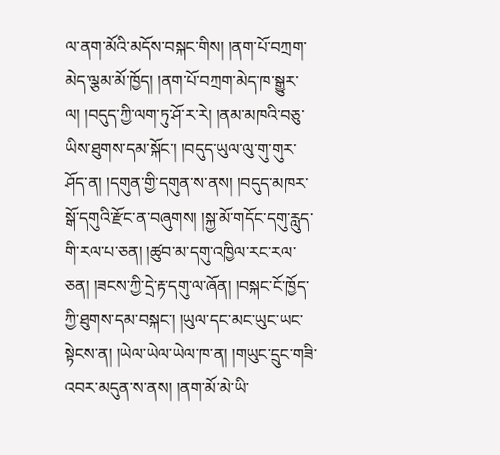ལ་ནག་མོའི་མདོས་བསྐང་གིས། །ནག་པོ་བཀྲག་མེད་ལྕམ་མོ་ཁྱོད། །ནག་པོ་བཀྲག་མེད་ཁ་སྒྱུར་ལ། །བདུད་ཀྱི་ལག་ཏུ་ཤོ་ར་རེ། །ནམ་མཁའི་བཅུ་ཡིས་ཐུགས་དམ་སྐོང་། །བདུད་ཡུལ་ལུ་གུ་གུར་ཤོད་ན། །དགུན་གྱི་དགུན་ས་ནས། །བདུད་མཁར་སྒོ་དགུའི་རྫོང་ན་བཞུགས། །སྐྱ་མོ་གདོང་དགུ་རླུད་གི་རལ་པ་ཅན། །ཚུབ་མ་དགུ་འཁྱིལ་རང་རལ་ཅན། །ཟངས་ཀྱི་དྲེ་རྟ་དགུ་ལ་ཞོན། །བསྐང་ངོ་ཁྱོད་ཀྱི་ཐུགས་དམ་བསྐང་། །ཡུལ་དང་མང་ཡུང་ཡང་སྟེངས་ན། །ཡེལ་ཡེལ་ཡེལ་ཁ་ན། །གཡུང་དྲུང་གཟི་འབར་མདུན་ས་ནས། །ནག་མོ་མེ་ཡི་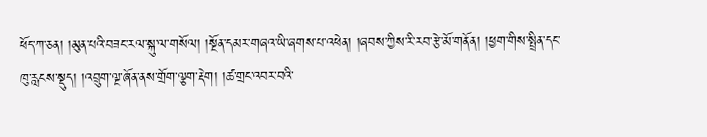ཕོད་ཀ་ཅན། །མུན་པའི་བཟང་རལ་སྐུ་ལ་གསོལ། །སྔོན་དམར་གཞའ་ཡི་ཞགས་པ་འཕེན། །ཞབས་ཀྱིས་རི་རབ་རྩེ་མོ་གནོན། །ཕྱག་གིས་སྤྲིན་དང་ཁུ་རླངས་སྡུད། །འབྲུག་ལྔ་ཞོན་ནས་གྲོག་ལྕག་རྡེག། །ཚ་གྲང་འབར་བའི་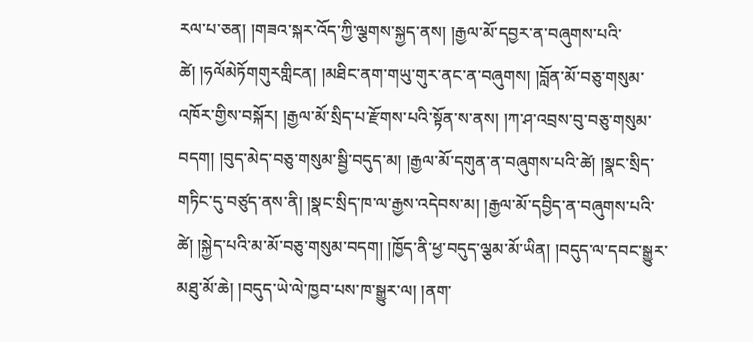རལ་པ་ཅན། །གཟའ་སྐར་འོད་ཀྱི་ལྕགས་སྐྱད་ནས། །རྒྱལ་མོ་དབྱར་ན་བཞུགས་པའི་ཚེ། །ཧལོམེཏོགགུརགླིངན། །མཐིང་ནག་གཡུ་གུར་ནང་ན་བཞུགས། །བློན་མོ་བཅུ་གསུམ་འཁོར་གྱིས་བསྐོར། །རྒྱལ་མོ་སྲིད་པ་རྫོགས་པའི་སྟོན་ས་ནས། །ཀ་ཤ་འབྲས་བུ་བཅུ་གསུམ་བདག། །བུད་མེད་བཅུ་གསུམ་སྦྱི་བདུད་མ། །རྒྱལ་མོ་དགུན་ན་བཞུགས་པའི་ཚེ། །སྣང་སྲིད་གཏིང་དུ་བཙུད་ནས་ནི། །སྣང་སྲིད་ཁ་ལ་རྒྱས་འདེབས་མ། །རྒྱལ་མོ་དབྱིད་ན་བཞུགས་པའི་ཚེ། །སྐྱེད་པའི་མ་མོ་བཅུ་གསུམ་བདག། །ཁྱོད་ནི་ཕྱ་བདུད་ལྕམ་མོ་ཡིན། །བདུད་ལ་དབང་སྒྱུར་མཐུ་མོ་ཆེ། །བདུད་ཡེ་ལེ་ཁྱབ་པས་ཁ་སྒྱུར་ལ། །ནག་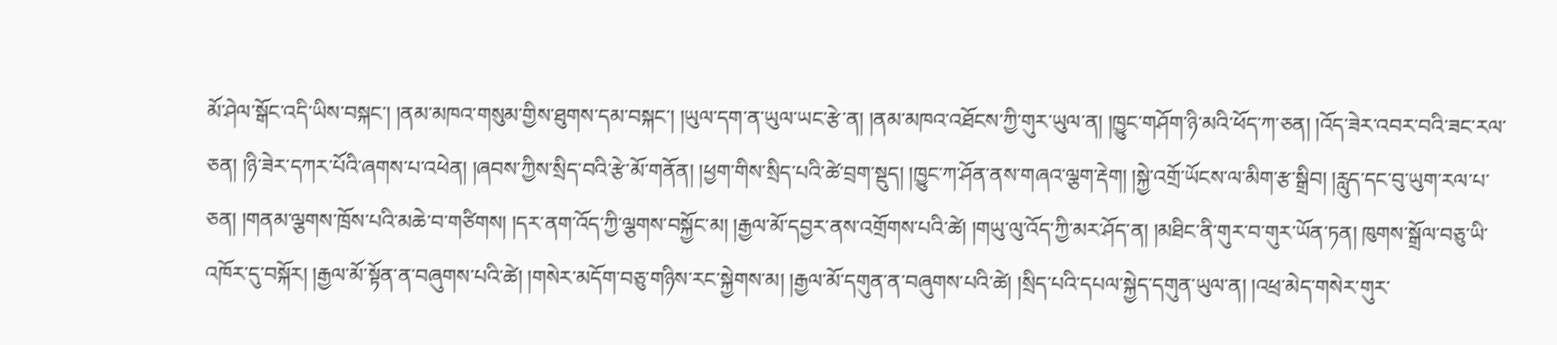མོ་ཤེལ་སྒོང་འདི་ཡིས་བསྐང་། །ནམ་མཁའ་གསུམ་གྱིས་ཐུགས་དམ་བསྐང་། །ཡུལ་དག་ན་ཡུལ་ཡང་རྩེ་ན། །ནམ་མཁའ་འཐོངས་ཀྱི་གུར་ཡུལ་ན། །ཁྱུང་གཤོག་ཉི་མའི་ཕོད་ཀ་ཅན། །འོད་ཟེར་འབར་བའི་ཟང་རལ་ཅན། །ཉི་ཟེར་དཀར་པོའི་ཞགས་པ་འཕེན། །ཞབས་ཀྱིས་སྲིད་བའི་རྩེ་མོ་གནོན། །ཕྱག་གིས་སྲིད་པའི་ཚེ་བྲག་སྡུད། །ཁྱུང་ཀ་ཤོན་ནས་གཞའ་ལྕག་རྡེག། །སྐྱེ་འགྲོ་ཡོངས་ལ་མིག་རྩ་སྒྲིབ། །རླུད་དང་བུ་ཡུག་རལ་པ་ཅན། །གནམ་ལྕགས་ཁྲོས་པའི་མཆེ་བ་གཙིགས། །དར་ནག་འོད་ཀྱི་ལྕགས་བསྐྱོང་མ། །རྒྱལ་མོ་དབྱར་ནས་འགྲོགས་པའི་ཚེ། །གཡུ་ལུ་འོད་ཀྱི་མར་ཤོད་ན། །མཐིང་ནི་གུར་བ་གུར་ཡོན་ཏན། ཁུགས་སྒྲོལ་བཅུ་ཡི་འཁོར་དུ་བསྐོར། །རྒྱལ་མོ་སྟོན་ན་བཞུགས་པའི་ཚེ། །གསེར་མདོག་བཅུ་གཉིས་རང་སྐྱེགས་མ། །རྒྱལ་མོ་དགུན་ན་བཞུགས་པའི་ཚེ། །སྲིད་པའི་དཔལ་སྐྱེད་དགུན་ཡུལ་ན། །འཕྲ་མེད་གསེར་གུར་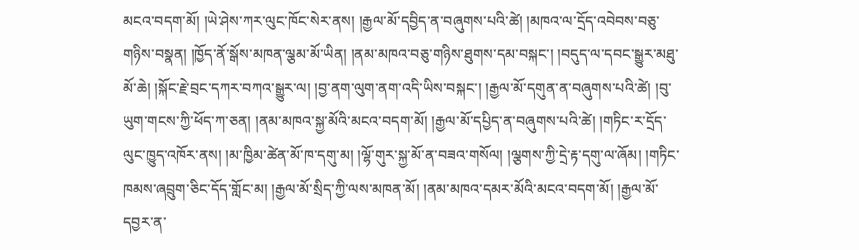མངའ་བདག་མོ། །ཡེ་ཤེས་ཀར་ལུང་ཁོང་སེར་ནས། །རྒྱལ་མོ་དབྱིད་ན་བཞུགས་པའི་ཚེ། །མཁའ་ལ་དྲོད་འབེབས་བཅུ་གཉིས་བསྣན། །ཁྱོད་ནོ་སྒོས་མཁན་ལྕམ་མོ་ཡིན། །ནམ་མཁའ་བཅུ་གཉིས་ཐུགས་དམ་བསྐང་། །བདུད་ལ་དབང་སྒྱུར་མཐུ་མོ་ཆེ། །སྐོང་རྗེ་བྲང་དཀར་བཀའ་སྒྱུར་ལ། །བྱ་ནག་ལུག་ནག་འདི་ཡིས་བསྐང་། །རྒྱལ་མོ་དགུན་ན་བཞུགས་པའི་ཚེ། །བུ་ཡུག་གངས་ཀྱི་ཕོད་ཀ་ཅན། །ནམ་མཁའ་སྐྱ་མོའི་མངའ་བདག་མོ། །རྒྱལ་མོ་དཔྱིད་ན་བཞུགས་པའི་ཚེ། །གཏིང་ར་དྲོད་ལུང་ཁྱུད་འཁོར་ནས། །མ་ཁྱིམ་ཚེན་མོ་ཁ་དགུ་མ། །ལྷོ་གུར་སྐྱ་མོ་ན་བཟའ་གསོལ། །ལྕགས་ཀྱི་དྲེ་རྟ་དགུ་ལ་ཞོམ། །གཏིང་ཁམས་ཞབྲུག་ཅིང་དོད་གློང་མ། །རྒྱལ་མོ་སྲིད་ཀྱི་ལས་མཁན་མོ། །ནམ་མཁའ་དམར་མོའི་མངའ་བདག་མོ། །རྒྱལ་མོ་དབྱར་ན་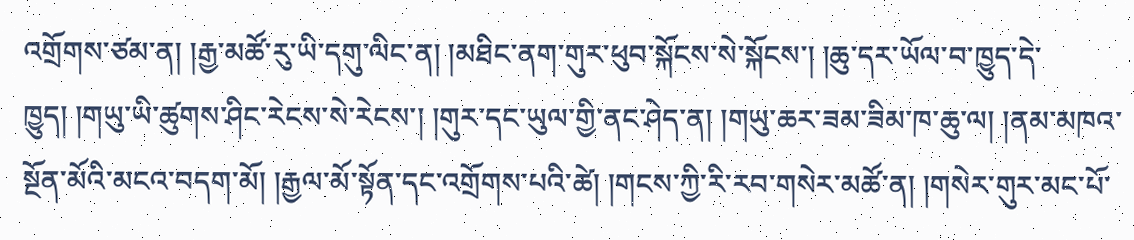འགྲོགས་ཙམ་ན། །རྒྱ་མཚོ་རུ་ཡི་དགུ་ལིང་ན། །མཐིང་ནག་གུར་ཕུབ་སྐོངས་སེ་སྐོངས་། །ཆུ་དར་ཡོལ་བ་ཁྱུད་དེ་ཁྱུད། །གཡུ་ཡི་ཚུགས་ཤིང་རེངས་སེ་རེངས་། །གུར་དང་ཡུལ་གྱི་ནང་ཤེད་ན། །གཡུ་ཆར་ཟམ་ཟིམ་ཁ་ཆུ་ལ། །ནམ་མཁའ་སྔོན་མོའི་མངའ་བདག་མོ། །རྒྱལ་མོ་སྟོན་དང་འགྲོགས་པའི་ཚེ། །གངས་ཀྱི་རི་རབ་གསེར་མཚོ་ན། །གསེར་གུར་མང་པོ་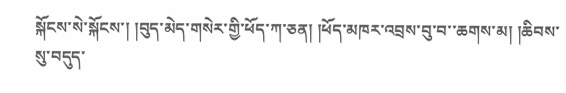སྐོངས་སེ་སྐོངས་། །བུད་མེད་གསེར་གྱི་ཕོད་ཀ་ཅན། །ཕོད་མཁར་འབྲས་བུ་བ་་ཆགས་མ། །ཆིབས་སུ་བདུད་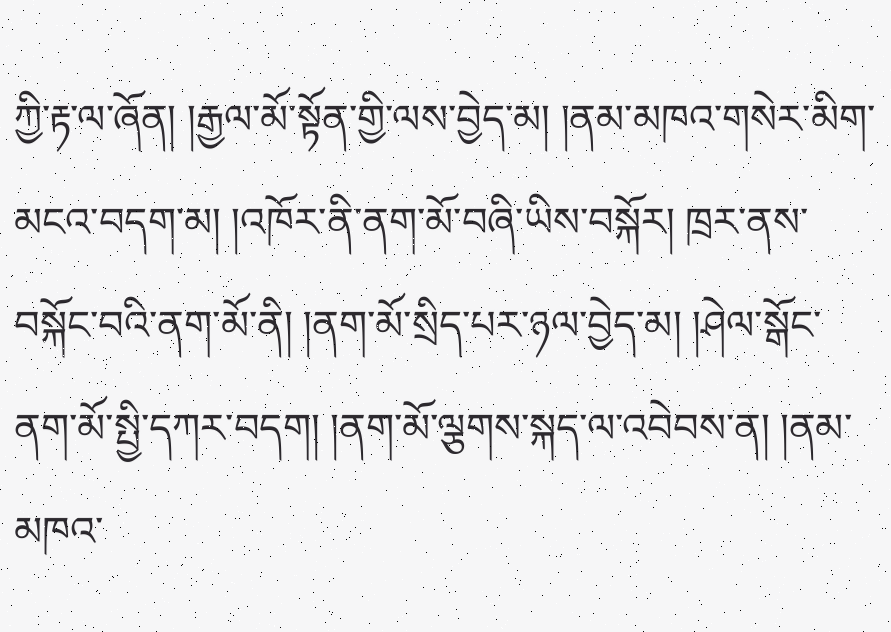ཀྱི་རྟ་ལ་ཞོན། །རྒྱལ་མོ་སྟོན་གྱི་ལས་བྱེད་མ། །ནམ་མཁའ་གསེར་མིག་མངའ་བདག་མ། །འཁོར་ནི་ནག་མོ་བཞི་ཡིས་བསྐོར། ཁྲར་ནས་བསྐོང་བའི་ནག་མོ་ནི། །ནག་མོ་སྲིད་པར་ཉལ་བྱེད་མ། །ཤེལ་སྒོང་ནག་མོ་སྤྱི་དཀར་བདག། །ནག་མོ་ལྕགས་སྐད་ལ་འབེབས་ན། །ནམ་མཁའ་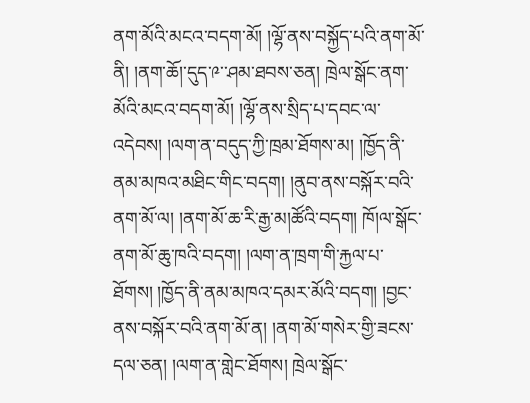ནག་མོའི་མངའ་བདག་མོ། །ལྷོ་ནས་བསྐྱོད་པའི་ནག་མོ་ནི། །ནག་ཆོ།་དུད་༩་་ཤམ་ཐབས་ཅན། ཁྲེལ་སྒོང་ནག་མོའི་མངའ་བདག་མོ། །ལྷོ་ནས་སྲིད་པ་དབང་ལ་འདེབས། །ལག་ན་བདུད་ཀྱི་ཁྲམ་ཐོགས་མ། །ཁྱོད་ནི་ནམ་མཁའ་མཐིང་གིང་བདག། །ནུབ་ནས་བསྐོར་བའི་ནག་མོ་ལ། །ནག་མོ་ཆ་རི་རྒྱ་མ།ཚོའི་བདག། ཁོ།ལ་སྒོང་ནག་མོ་ཆུ་ཁའི་བདག། །ལག་ན་ཁྲག་གི་རྐྱལ་པ་ཐོགས། །ཁྱོད་ནི་ནམ་མཁའ་དམར་མོའི་བདག། །བྱང་ནས་བསྐོར་བའི་ནག་མོ་ན། །ནག་མོ་གསེར་གྱི་ཟངས་དལ་ཅན། །ལག་ན་གླེང་ཐོགས། ཁྲེལ་སྒོང་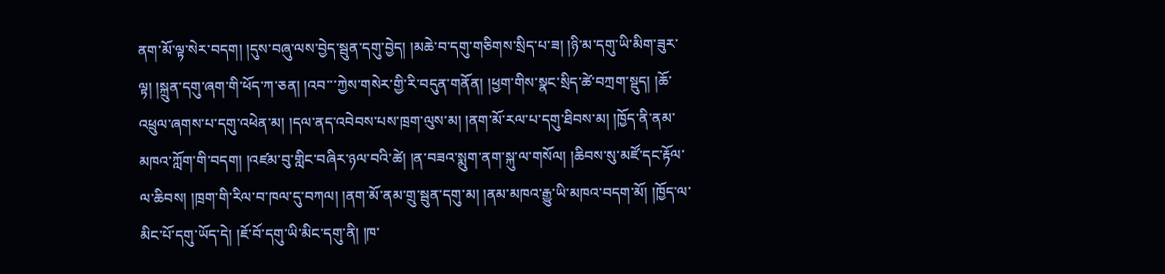ནག་མོ་ལྟ་སེར་བདག། །དུས་བཞུ་ལས་བྱེད་སྦུན་དགུ་བྱེད། །མཆེ་བ་དགུ་གཅིགས་སྲིད་པ་ཟ། །ཉི་མ་དགུ་ཡི་མིག་ཟུར་ལྟ། །སྐྲུན་དགུ་ཞག་གི་ཕོད་ཀ་ཅན། །འབ་་་ཀྱེས་གསེར་གྱི་རི་བདུན་གནོན། །ཕྱག་གིས་སྣང་སྲིད་ཚེ་བཀྲག་སྡུད། །ཆོ་འཕྲུལ་ཞགས་པ་དགུ་འཕེན་མ། །དལ་ནད་འབེབས་པས་ཁྲག་ལུས་མ། །ནག་མོ་རལ་པ་དགུ་ཐིབས་མ། །ཁྱོད་ནི་ནམ་མཁའ་ཀློག་གི་བདག། །འཛམ་བུ་གླིང་བཞིར་ཉལ་བའི་ཚེ། །ན་བཟའ་སྨུག་ནག་སྐུ་ལ་གསོལ། །ཆིབས་སུ་མཛོ་དང་རྟོལ་ལ་ཆིབས། །ཁྲག་གི་རིལ་བ་ཁལ་དུ་བཀལ། །ནག་མོ་ནམ་གྲུ་སྦུན་དགུ་མ། །ནམ་མཁའ་རྒྱུ་ཡི་མཁའ་བདག་མོ། །ཁྱོད་ལ་མིང་པོ་དགུ་ཡོད་དེ། །ཇོ་བོ་དགུ་ཡི་མིང་དགུ་ནི། །ཁ་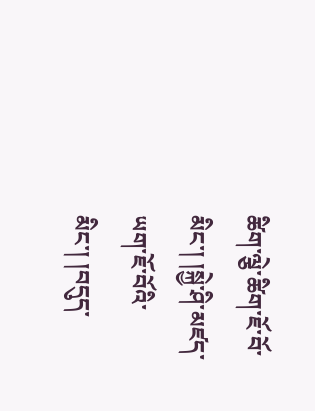ཚིག་ལྕེ་ཚིག་ཇོ་བོ་མིང་། །སྐྱེ་ཤི་མཛད་ཡག་ཇོ་བོའི་མིང་། །བདུད་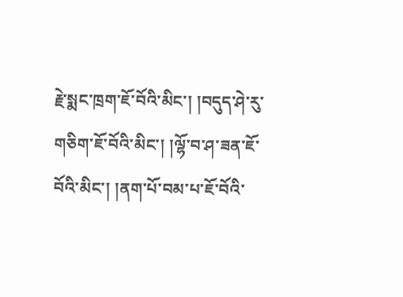རྗེ་སྨང་ཁྲག་ཇོ་བོའི་མིང་། །བདུད་ཤེ་རུ་གཅིག་ཇོ་བོའི་མིང་། །ལྷོ་བ་ཤ་ཟན་ཇོ་བོའི་མིང་། །ནག་པོ་བམ་པ་ཇོ་བོའི་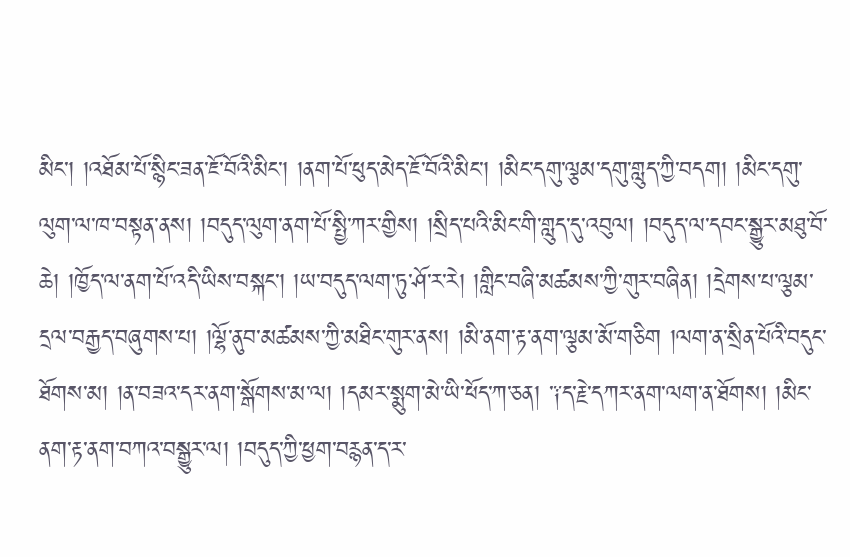མིང་། །འཐོམ་པོ་སྙིང་ཟན་ཇོ་བོའི་མིང་། །ནག་པོ་ཕུད་མེད་ཇོ་བོའི་མིང་། །མིང་དགུ་ལྕམ་དགུ་གླུད་ཀྱི་བདག། །མིང་དགུ་ལུག་ལ་ཁ་བསྟན་ནས། །བདུད་ལུག་ནག་པོ་སྤྱི་ཀར་གྱིས། །སྲིད་པའི་མིང་གི་གླུད་དུ་འབུལ། །བདུད་ལ་དབང་སྒྱུར་མཐུ་བོ་ཆེ། །ཁྱོད་ལ་ནག་པོ་འདི་ཡིས་བསྐང་། །ཡ་བདུད་ལག་ཏུ་ཤོ་ར་རེ། །གླིང་བཞི་མཚམས་ཀྱི་གུར་བཞིན། །དྲེགས་པ་ལྕམ་དྲལ་བརྒྱད་བཞུགས་པ། །ལྷོ་ནུབ་མཚམས་ཀྱི་མཐིང་གུར་ནས། །མི་ནག་རྟ་ནག་ལྕམ་མོ་གཅིག །ལག་ན་སྲིན་པོའི་བདུང་ཐོགས་མ། །ན་བཟའ་དར་ནག་སྒོགས་མ་ལ། །དམར་སྨུག་མེ་ཡི་ཕོད་ཀ་ཅན། ་༑ད་རྗེ་དཀར་ནག་ལག་ན་ཐོགས། །མིང་ནག་རྟ་ནག་བཀའ་བསྒྱུར་ལ། །བདུད་ཀྱི་ཕྱག་བརྙན་ད་ར་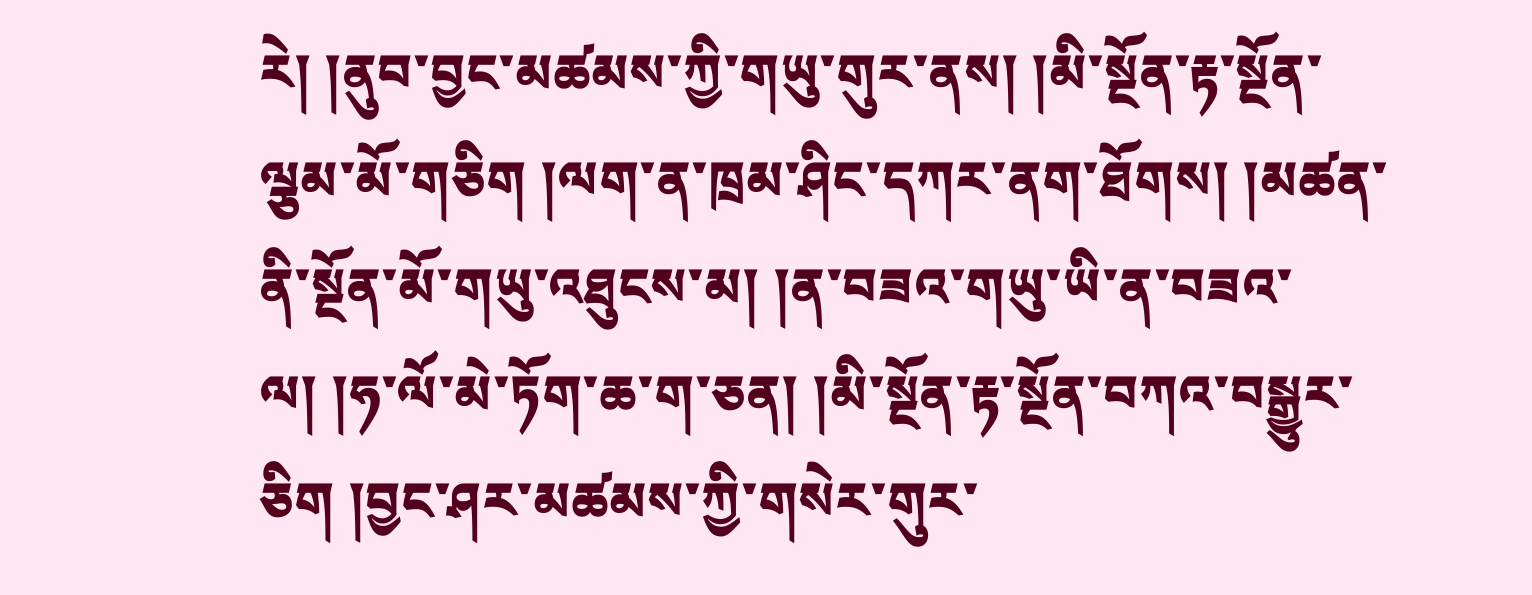རེ། །ནུབ་བྱང་མཚམས་ཀྱི་གཡུ་གུར་ནས། །མི་སྔོན་རྟ་སྔོན་ལྕམ་མོ་གཅིག །ལག་ན་ཁྲམ་ཤིང་དཀར་ནག་ཐོགས། །མཚན་ནི་སྔོན་མོ་གཡུ་འཐུངས་མ། །ན་བཟའ་གཡུ་ཡི་ན་བཟའ་ལ། །ཧ་ལོ་མེ་ཏོག་ཆ་ག་ཅན། །མི་སྔོན་རྟ་སྔོན་བཀའ་བསྒྱུར་ཅིག །བྱང་ཤར་མཚམས་ཀྱི་གསེར་གུར་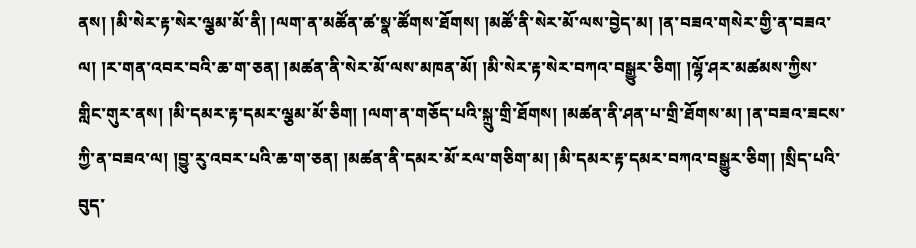ནས། །མི་སེར་རྟ་སེར་ལྕམ་མོ་ནི། །ལག་ན་མཚོན་ཚ་སྣ་ཚོགས་ཐོགས། །མཚོ་ནི་སེར་མོ་ལས་བྱེད་མ། །ན་བཟའ་གསེར་གྱི་ན་བཟའ་ལ། །ར་གན་འབར་བའི་ཆ་ག་ཅན། །མཚན་ནི་སེར་མོ་ལས་མཁན་མོ། །མི་སེར་རྟ་སེར་བཀའ་བསྒྱུར་ཅིག། །ལྷོ་ཤར་མཚམས་ཀྱིས་གླིང་གུར་ནས། །མི་དམར་རྟ་དམར་ལྕམ་མོ་ཅིག། །ལག་ན་གཅོད་པའི་སྐྲུ་གྲི་ཐོགས། །མཚན་ནི་ཤན་པ་གྲི་ཐོགས་མ། །ན་བཟའ་ཟངས་ཀྱི་ན་བཟའ་ལ། །བྱུ་རུ་འབར་པའི་ཆ་ག་ཅན། །མཚན་ནི་དམར་མོ་རལ་གཅིག་མ། །མི་དམར་རྟ་དམར་བཀའ་བསྒྱུར་ཅིག། །སྲིད་པའི་བུད་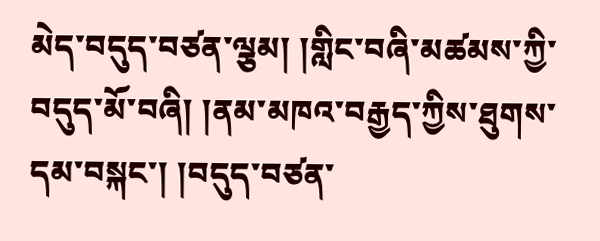མེད་བདུད་བཙན་ལྕམ། །གླིང་བཞི་མཚམས་ཀྱི་བདུད་མོ་བཞི། །ནམ་མཁའ་བརྒྱད་ཀྱིས་ཐུགས་དམ་བསྐང་། །བདུད་བཙན་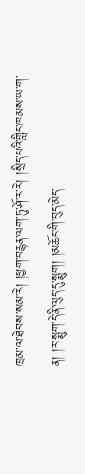ཁྲམ་ལ་ཐེབས་སམ་རེ། །ཕྱག་བརྙན་ལག་ཏུ་ཤོ་ར་རེ། །སྲིད་པའི་གླིང་ཁམས་ཡ་ག་ན། །ར་སྨུག་དེ་ནི་ལུད་དུ་སྨུག། །མཆོང་གི་བུད་མེད་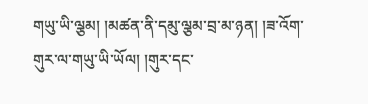གཡུ་ཡི་ལྕམ། །མཚན་ནི་དམུ་ལྕམ་བྲ་མ་ཉན། །ཟ་འོག་གུར་ལ་གཡུ་ཡི་ཡོལ། །གུར་དང་